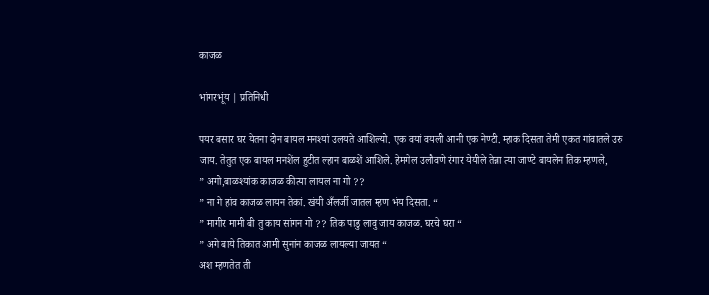काजळ

भांगरभूंय | प्रतिनिधी

पयर बसार घर येतना दोन बायल मनश्यां उलयते आशिल्यो. एक वयां वयली आनी एक नेण्टी. म्हाक दिसता तेमी एकत गांवातले उरु जाय. तेतुत एक बायल मनशेंल हुटीत ल्हान बाळशें आशिले. हेमगेल उलौवणे रंगार येयीले तेन्ना त्या जाण्टे बायलेन तिक म्हणले,
” अगो,बाळश्यांक काजळ कीत्या लायल ना गो ??
” ना गे हांव काजळ लायन तेकां. खंयी अँलर्जी जातल म्हण भंय दिसता. “
” मागीर मामी बी तु काय सांगन गो ?? तिक पाडु लावु जाय काजळ. घरचे घरा “
” अगे बाये तिकात आमी सुनांन काजळ लायल्या जायत “
अश म्हणतेत ती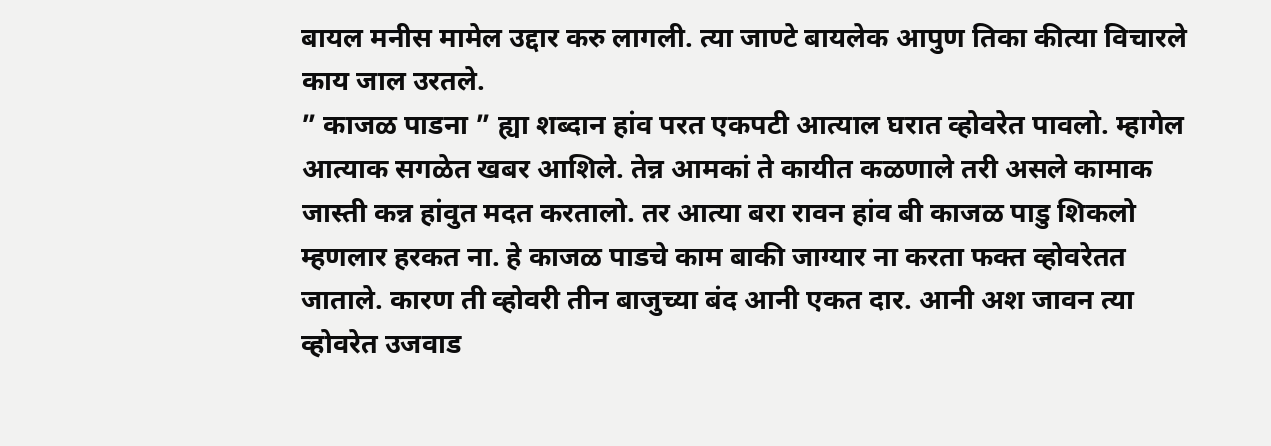बायल मनीस मामेल उद्दार करु लागली. त्या जाण्टे बायलेक आपुण तिका कीत्या विचारले काय जाल उरतले.
” काजळ पाडना ” ह्या शब्दान हांव परत एकपटी आत्याल घरात व्होवरेत पावलो. म्हागेल आत्याक सगळेत खबर आशिले. तेन्न आमकां ते कायीत कळणाले तरी असले कामाक जास्ती कन्न हांवुत मदत करतालो. तर आत्या बरा रावन हांव बी काजळ पाडु शिकलो म्हणलार हरकत ना. हे काजळ पाडचे काम बाकी जाग्यार ना करता फक्त व्होवरेतत जाताले. कारण ती व्होवरी तीन बाजुच्या बंद आनी एकत दार. आनी अश जावन त्या व्होवरेत उजवाड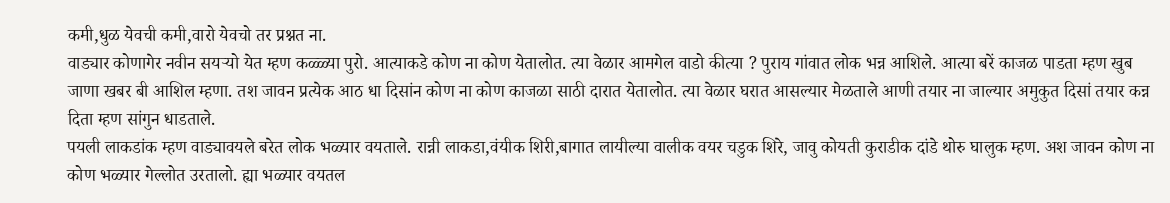कमी,धुळ येवची कमी,वारो येवचो तर प्रश्नत ना.
वाड्यार कोणागेर नवीन सयऱ्यो येत म्हण कळ्ळ्या पुरो. आत्याकडे कोण ना कोण येतालोत. त्या वेळार आमगेल वाडो कीत्या ? पुराय गांवात लोक भन्न आशिले. आत्या बरें काजळ पाडता म्हण खुब जाणा खबर बी आशिल म्हणा. तश जावन प्रत्येक आठ धा दिसांन कोण ना कोण काजळा साठी दारात येतालोत. त्या वेळार घरात आसल्यार मेळताले आणी तयार ना जाल्यार अमुकुत दिसां तयार कन्न दिता म्हण सांगुन धाडताले.
पयली लाकडांक म्हण वाड्यावयले बरेत लोक भळ्यार वयताले. रान्नी लाकडा,वंयीक शिरी,बागात लायील्या वालीक वयर चडुक शिरे, जावु कोयती कुराडीक दांडे थोरु घालुक म्हण. अश जावन कोण ना कोण भळ्यार गेल्लोत उरतालो. ह्या भळ्यार वयतल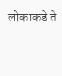लोकाकडे ते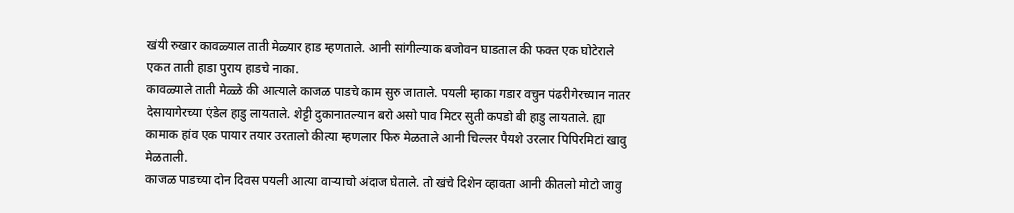खंयी रुखार कावळ्याल ताती मेळ्यार हाड म्हणताले. आनी सांगील्याक बजोवन घाडताल की फक्त एक घोटेराले एकत ताती हाडा पुराय हाडचे नाका.
कावळ्याले ताती मेळ्ळे की आत्याले काजळ पाडचे काम सुरु जाताले. पयली म्हाका गडार वचुन पंढरीगेरच्यान नातर देसायागेरच्या एंडेल हाडु लायताले. शेट्टी दुकानातल्यान बरो असो पाव मिटर सुती कपडो बी हाडु लायताले. ह्या कामाक हांव एक पायार तयार उरतालो कीत्या म्हणलार फिरु मेळताले आनी चिल्लर पैयशे उरलार पिपिरमिटां खावु मेळताली.
काजळ पाडच्या दोन दिवस पयली आत्या वाऱ्याचो अंदाज घेताले. तो खंचे दिशेन व्हावता आनी कीतलो मोटो जावु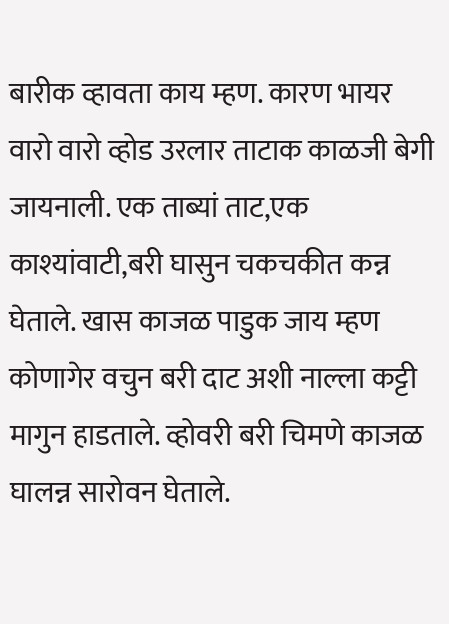बारीक व्हावता काय म्हण. कारण भायर वारो वारो व्होड उरलार ताटाक काळजी बेगी जायनाली. एक ताब्यां ताट,एक काश्यांवाटी,बरी घासुन चकचकीत कन्न घेताले. खास काजळ पाडुक जाय म्हण कोणागेर वचुन बरी दाट अशी नाल्ला कट्टी मागुन हाडताले. व्होवरी बरी चिमणे काजळ घालन्न सारोवन घेताले.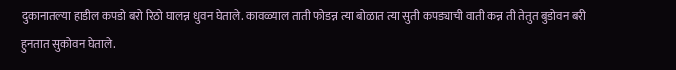दुकानातल्या हाडील कपडो बरो रिठो घालन्न धुवन घेताले. कावळ्याल ताती फोडन्न त्या बोळात त्या सुती कपड्याची वाती कन्न ती तेतुत बुडोवन बरी हुनतात सुकोवन घेताले.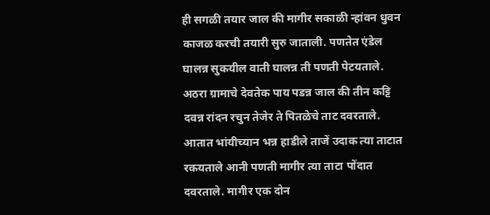ही सगळी तयार जाल की मागीर सकाळी न्हांवन धुवन काजळ करची तयारी सुरु जाताली. पणतेत एंडेल घालन्न सुकयील वाती घालन्न ती पणती पेटयताले. अठरा ग्रामाचे देवतेक पाय पडन्न जाल की तीन कट्टि दवन्न रांदन रचुन तेजेर ते पितळेचे ताट दवरताले. आतात भांयीच्यान भन्न हाडीले ताजें उदाक त्या ताटात रकयताले आनी पणती मागीर त्या ताटा पोंदात दवरताले. मागीर एक दोन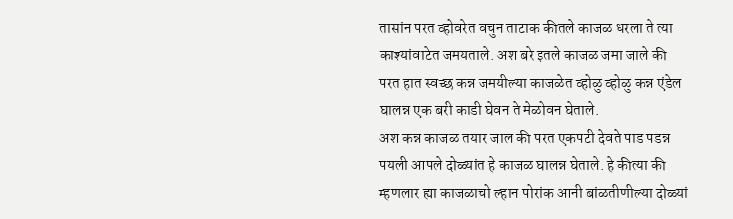तासांन परत व्होवरेत वचुन ताटाक कीतले काजळ धरला ते त्या काश्यांवाटेत जमयताले. अश बरे इतले काजळ जमा जाले की परत हात स्वच्छ कन्न जमयील्या काजळेत व्होळु व्होळु कन्न एंडेल घालन्न एक बरी काडी घेवन ते मेळोवन घेताले.
अश कन्न काजळ तयार जाल की परत एकपटी देवते पाड पडन्न पयली आपले दोळ्यांत हे काजळ घालन्न घेताले. हे कीत्या की म्हणलार ह्या काजळाचो ल्हान पोरांक आनी बांळतीणील्या दोळ्यां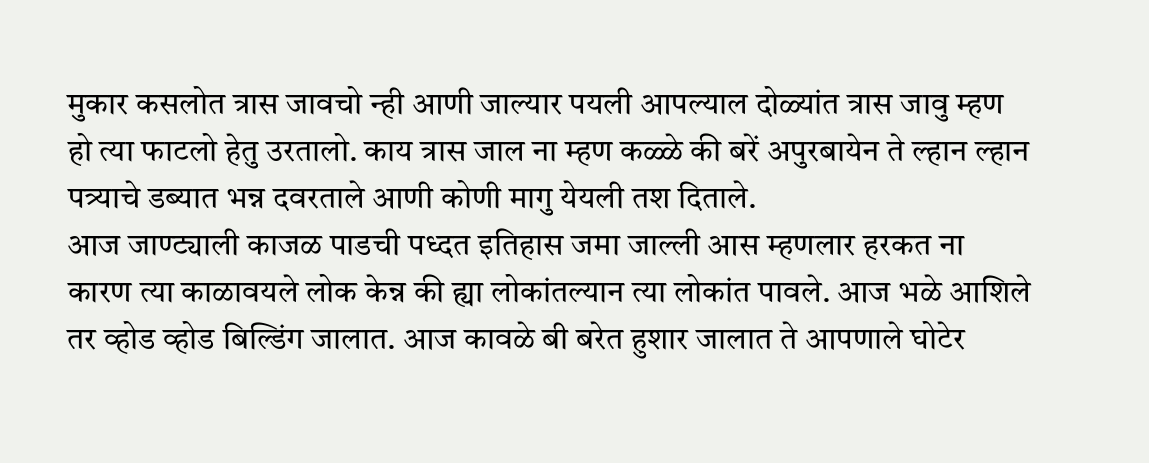मुकार कसलोत त्रास जावचो न्ही आणी जाल्यार पयली आपल्याल दोळ्यांत त्रास जावु म्हण हो त्या फाटलो हेतु उरतालो. काय त्रास जाल ना म्हण कळ्ळे की बरें अपुरबायेन ते ल्हान ल्हान पत्र्याचे डब्यात भन्न दवरताले आणी कोणी मागु येयली तश दिताले.
आज जाण्ट्याली काजळ पाडची पध्दत इतिहास जमा जाल्ली आस म्हणलार हरकत ना कारण त्या काळावयले लोक केन्न की ह्या लोकांतल्यान त्या लोकांत पावले. आज भळे आशिले तर व्होड व्होड बिल्डिंग जालात. आज कावळे बी बरेत हुशार जालात ते आपणाले घोटेर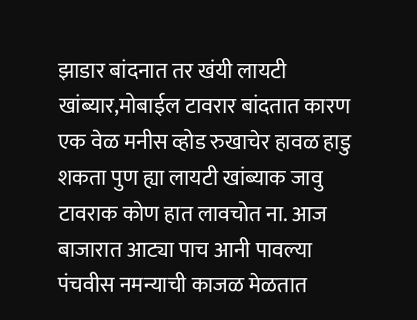झाडार बांदनात तर खंयी लायटी खांब्यार,मोबाईल टावरार बांदतात कारण एक वेळ मनीस व्होड रुखाचेर हावळ हाडु शकता पुण ह्या लायटी खांब्याक जावु टावराक कोण हात लावचोत ना. आज बाजारात आट्या पाच आनी पावल्या पंचवीस नमन्याची काजळ मेळतात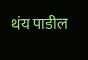थंय पाडील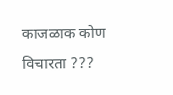काजळाक कोण विचारता ???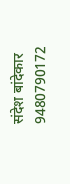संदेश बांदेकार
9480790172